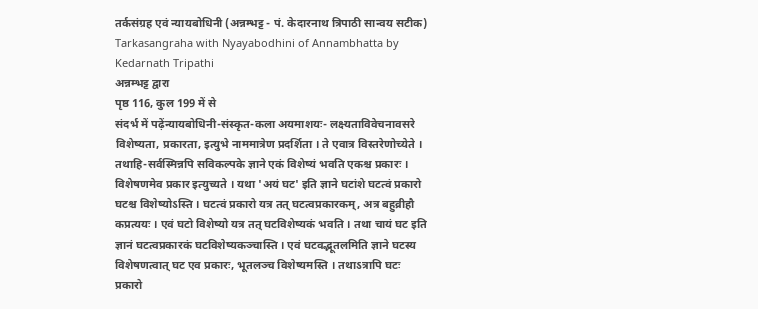तर्कसंग्रह एवं न्यायबोधिनी (अन्नम्भट्ट - पं. केदारनाथ त्रिपाठी सान्वय सटीक)
Tarkasangraha with Nyayabodhini of Annambhatta by Kedarnath Tripathi
अन्नम्भट्ट द्वारा
पृष्ठ 116, कुल 199 में से
संदर्भ में पढ़ेंन्यायबोधिनी-संस्कृत-कला अयमाशयः- लक्ष्यताविवेचनावसरे विशेष्यता, प्रकारता, इत्युभे नाममात्रेण प्रदर्शिता । ते एवात्र विस्तरेणोच्येते । तथाहि-सर्वस्मिन्नपि सविकल्पके ज्ञाने एकं विशेष्यं भवति एकश्च प्रकारः । विशेषणमेव प्रकार इत्युच्यते । यथा 'अयं घट' इति ज्ञाने घटांशे घटत्वं प्रकारो घटश्च विशेष्योऽस्ति । घटत्वं प्रकारो यत्र तत् घटत्वप्रकारकम्, अत्र बहुव्रीहौ कप्रत्ययः । एवं घटो विशेष्यो यत्र तत् घटविशेष्यकं भवति । तथा चायं घट इति ज्ञानं घटत्वप्रकारकं घटविशेष्यकञ्चास्ति । एवं घटवद्भूतलमिति ज्ञाने घटस्य विशेषणत्वात् घट एव प्रकारः, भूतलञ्च विशेष्यमस्ति । तथाऽत्रापि घटः प्रकारो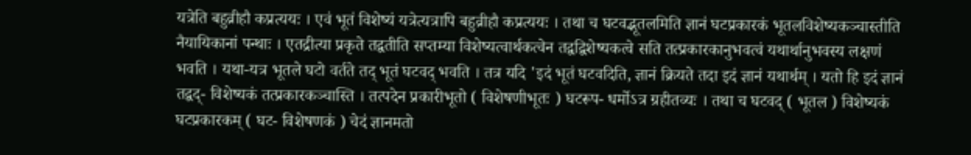यत्रेति बहुव्रीहौ कप्रत्ययः । एवं भूतं विशेष्यं यत्रेत्यत्रापि बहुव्रीहौ कप्रत्ययः । तथा च घटवद्भूतलमिति ज्ञानं घटप्रकारकं भूतलविशेष्यकञ्चास्तीति नैयायिकानां पन्थाः । एतद्रीत्या प्रकृते तद्वतीति सप्तम्या विशेष्यत्वार्थकत्वेन तद्वद्विशेष्यकत्वे सति तत्प्रकारकानुभवत्वं यथार्थानुभवस्य लक्षणं भवति । यथा-यत्र भूतले घटो वर्तते तद् भूतं घटवद् भवति । तत्र यदि 'इदं भूतं घटवदिति, ज्ञानं क्रियते तदा इदं ज्ञानं यथार्थम् । यतो हि इदं ज्ञानं तद्वद्- विशेष्यकं तत्प्रकारकञ्चास्ति । तत्पदेन प्रकारीभूतो ( विशेषणीभूतः ) घटरूप- धर्मोऽत्र ग्रहीतव्यः । तथा च घटवद् ( भूतल ) विशेष्यकं घटप्रकारकम् ( घट- विशेषणकं ) चेदं ज्ञानमतो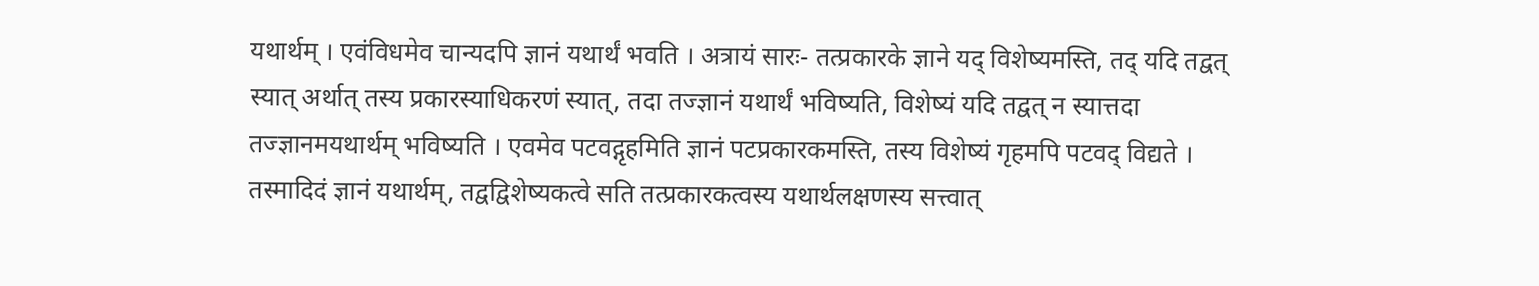यथार्थम् । एवंविधमेव चान्यदपि ज्ञानं यथार्थं भवति । अत्रायं सारः- तत्प्रकारके ज्ञाने यद् विशेष्यमस्ति, तद् यदि तद्वत् स्यात् अर्थात् तस्य प्रकारस्याधिकरणं स्यात्, तदा तज्ज्ञानं यथार्थं भविष्यति, विशेष्यं यदि तद्वत् न स्यात्तदा तज्ज्ञानमयथार्थम् भविष्यति । एवमेव पटवद्गृहमिति ज्ञानं पटप्रकारकमस्ति, तस्य विशेष्यं गृहमपि पटवद् विद्यते । तस्मादिदं ज्ञानं यथार्थम्, तद्वद्विशेष्यकत्वे सति तत्प्रकारकत्वस्य यथार्थलक्षणस्य सत्त्वात्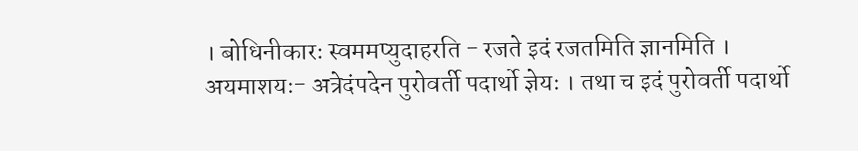। बोधिनीकारः स्वममप्युदाहरति - रजते इदं रजतमिति ज्ञानमिति । अयमाशयः- अत्रेदंपदेन पुरोवर्ती पदार्थो ज्ञेयः । तथा च इदं पुरोवर्ती पदार्थो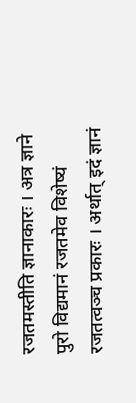रजतमस्तीति ज्ञानाकारः । अत्र ज्ञाने पुरो विद्यमानं रजतमेव विशेष्यं रजतत्वञ्च प्रकारः । अर्थात् इदं ज्ञानं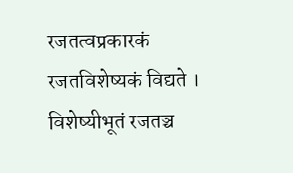रजतत्वप्रकारकं रजतविशेष्यकं विद्यते । विशेष्यीभूतं रजतञ्च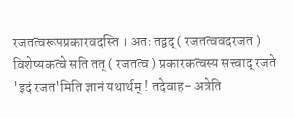रजतत्वरूपप्रकारवदस्ति । अतः तद्वद् ( रजतत्ववदरजत ) विशेष्यकत्वे सति तत् ( रजतत्व ) प्रकारकत्वस्य सत्त्वाद् रजते 'इदं रजत'मिति ज्ञानं यथार्थम् ! तदेवाह- अत्रेति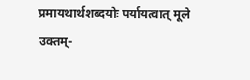प्रमायथार्थशब्दयोः पर्यायत्वात् मूले उक्तम्-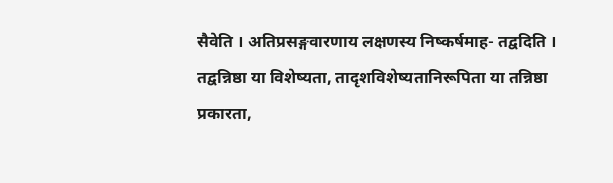सैवेति । अतिप्रसङ्गवारणाय लक्षणस्य निष्कर्षमाह- तद्वदिति । तद्वन्निष्ठा या विशेष्यता, तादृशविशेष्यतानिरूपिता या तन्निष्ठा प्रकारता,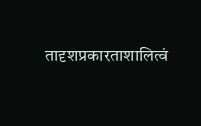तादृशप्रकारताशालित्वं